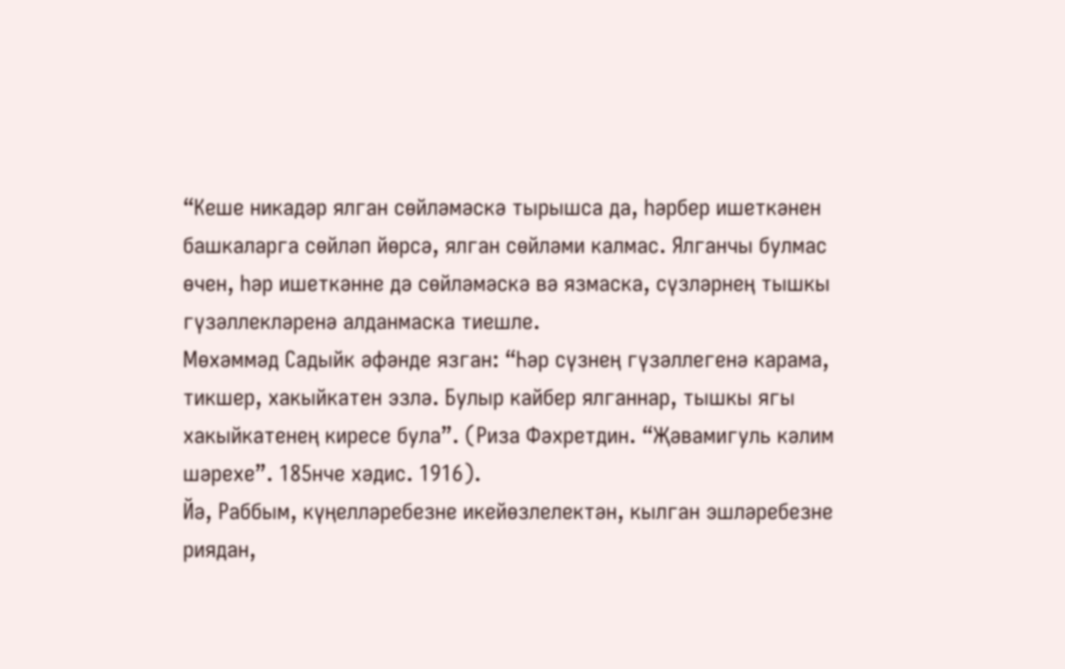“Кеше никадәр ялган сөйләмәскә тырышса да, һәрбер ишеткәнен башкаларга сөйләп йөрсә, ялган сөйләми калмас. Ялганчы булмас өчен, һәр ишеткәнне дә сөйләмәскә вә язмаска, сүзләрнең тышкы гүзәллекләренә алданмаска тиешле.
Мөхәммәд Садыйк әфәнде язган: “Һәр сүзнең гүзәллегенә карама, тикшер, хакыйкатен эзлә. Булыр кайбер ялганнар, тышкы ягы хакыйкатенең киресе була”. (Риза Фәхретдин. “Җәвамигуль кәлим шәрехе”. 185нче хәдис. 1916).
Йә, Раббым, күңелләребезне икейөзлелектән, кылган эшләребезне риядан,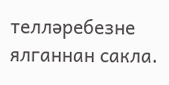телләребезне ялганнан сакла.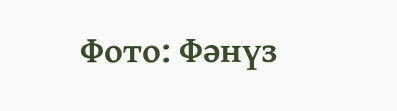Фото: Фәнүз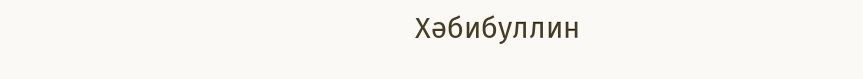Хәбибуллин